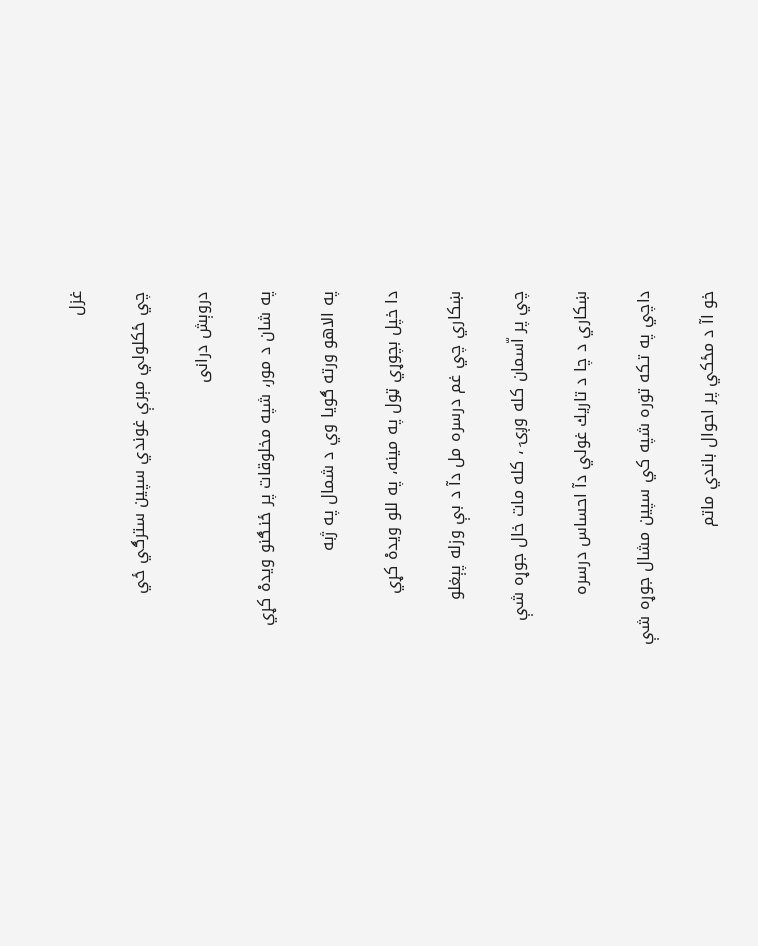غزل

چي ځكلولي مېرې غوندي سپين سترګي ځي

دروېش درانی

په شان د مور، شپه مخلوقات پر ځنـګنو ويدهْ كړي

په الاهو ورته ګويا وي د شمال په ژبه

دا خپل بچوړي ټول په مينه، په للو ويدهْ كړي

ښكاري چي غم درسره مل دآ د بې وزله پېغلو

چي پر اّسمان كله وږۍ ، كله مات خال جوړه شې

ښكاري د چا د تاريك غولي دآ احساس درسره

داچي په تـكه توره شپه كي سپين مشال جوړه شې

خو اآ د مځكي پر احوال باندي ماتم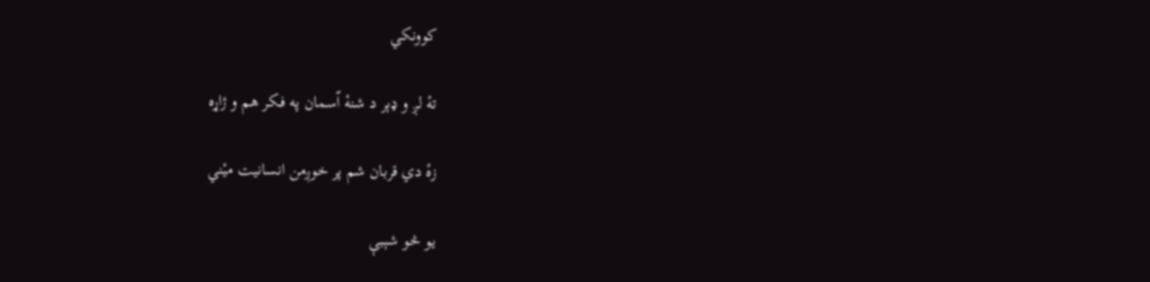كوونكي

تهْ لږ و ډېر د شنهْ اّسمان په فـكر هم و ژاړه

زهْ دي قربان شم پر خوږمن انسانيت ميْني

يو څو شېبې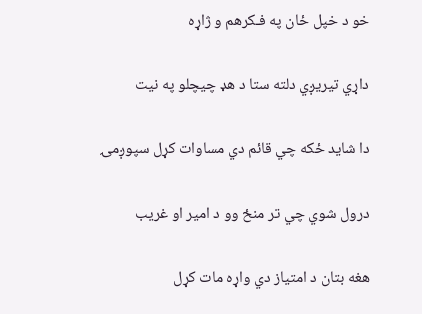خو د خپل ځان په فـكرهم و ژاړه

داړي تيريږي دلته ستا د هډ چيچلو په نيت

دا شايد ځكه چي قائم دي مساوات كړل سپوږمۍ

درول شوي چي تر منځ وو د امير او غريب

هغه بتان د امتياز دي واړه مات كړل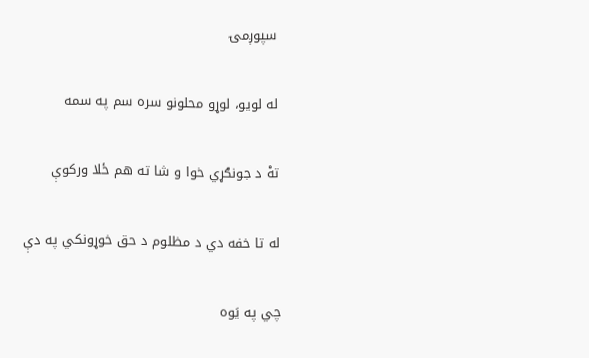سپوږمۍ

له لويو، لوړو محلونو سره سم په سمه

تهْ د جونګړي خوا و شا ته هم ځلا وركوې

له تا خفه دي د مظلوم د حق خوړونكي په دې

چي په يَوه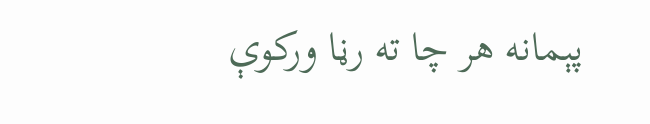پېمانه هر چا ته رڼا وركوې